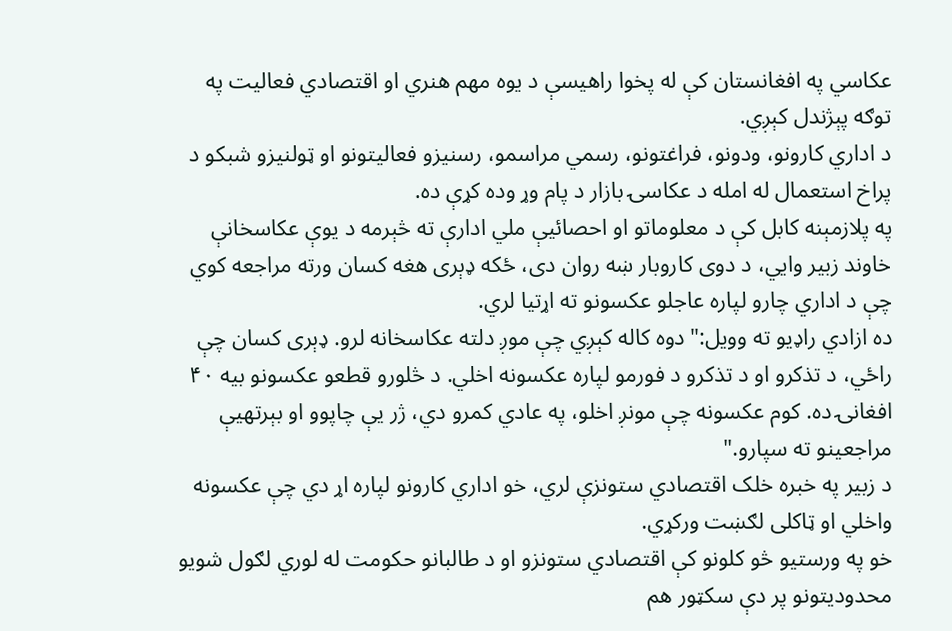عکاسي په افغانستان کې له پخوا راهیسې د یوه مهم هنري او اقتصادي فعالیت په توګه پېژندل کېږي.
د اداري کارونو، ودونو، فراغتونو، رسمي مراسمو، رسنیزو فعالیتونو او ټولنیزو شبکو د پراخ استعمال له امله د عکاسۍ بازار د پام وړ وده کړې ده.
په پلازمېنه کابل کې د معلوماتو او احصائیې ملي ادارې ته څېرمه د یوې عکاسخانې خاوند زبیر وايي، د دوی کاروبار ښه روان دی، ځکه ډېری هغه کسان ورته مراجعه کوي چې د اداري چارو لپاره عاجلو عکسونو ته اړتیا لري.
ده ازادي راډیو ته وویل:"دوه کاله کېږي چې موږ دلته عکاسخانه لرو. ډېری کسان چې راځي، د تذکرو او د تذکرو د فورمو لپاره عکسونه اخلي. د څلورو قطعو عکسونو بیه ۴۰ افغانۍ ده. کوم عکسونه چې مونږ اخلو، په عادي کمرو دي، ژر یې چاپوو او بېرتهیې مراجعینو ته سپارو."
د زبیر په خبره خلک اقتصادي ستونزې لري، خو اداري کارونو لپاره اړ دي چې عکسونه واخلي او ټاکلی لګښت ورکړي.
خو په ورستیو څو کلونو کې اقتصادي ستونزو او د طالبانو حکومت له لوري لګول شویو محدودیتونو پر دې سکټور هم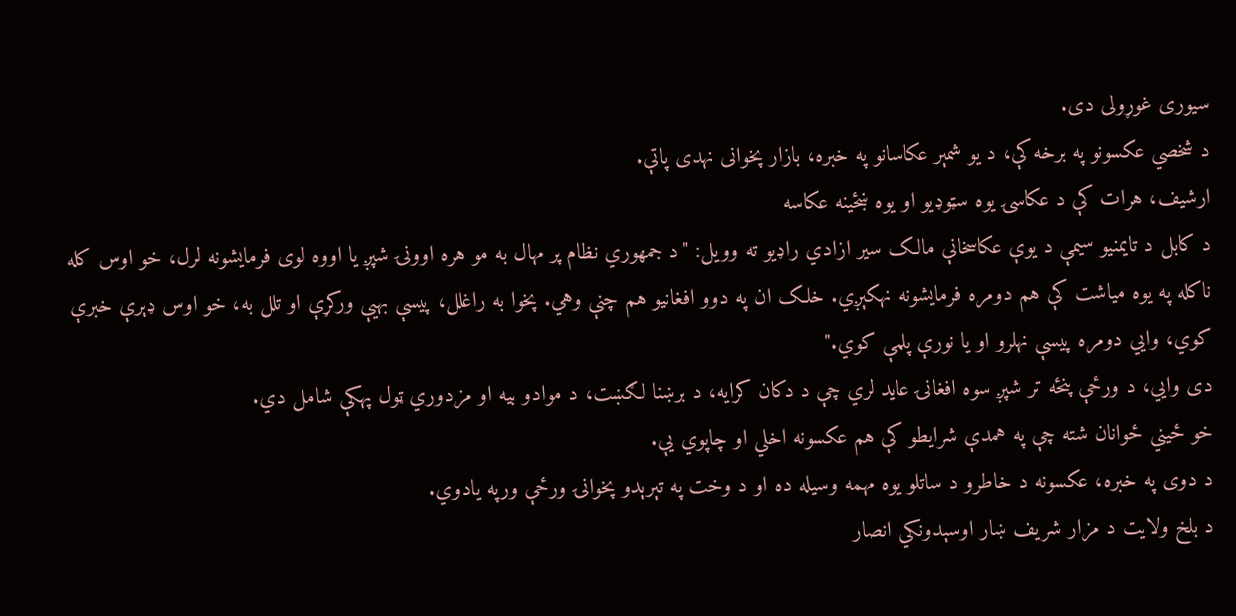سیوری غوړولی دی.
د شخصي عکسونو په برخه کې، د یو شمېر عکاسانو په خبره، بازار پخوانی نهدی پاتې.
ارشیف، هرات کې د عکاسۍ یوه سټوډیو او یوه ښځینه عکاسه
د کابل د تایمنیو سیمې د یوې عکاسخانې مالک سیر ازادي راډیو ته وویل: "د جمهوري نظام پر مهال به مو هره اوونۍ شپږ یا اووه لوی فرمایشونه لرل، خو اوس کله ناکله په یوه میاشت کې هم دومره فرمایشونه نهکېږي. خلک ان په دوو افغانیو هم چنې وهي. پخوا به راغلل، پیسې بهیې ورکړې او تلل به، خو اوس ډېرې خبرې کوي، وايي دومره پیسې نهلرو او یا نورې پلمې کوي."
دی وايي، د ورځې پنځه تر شپږ سوه افغانۍ عاید لري چې د دکان کرایه، د برښنا لګښت، د موادو بیه او مزدوري ټول پهکې شامل دي.
خو ځیني ځوانان شته چې په همدې شرایطو کې هم عکسونه اخلي او چاپوي یې.
د دوی په خبره، عکسونه د خاطرو د ساتلو یوه مهمه وسیله ده او د وخت په تېرېدو پخوانۍ ورځې ورپه یادوي.
د بلخ ولایت د مزار شریف ښار اوسېدونکي انصار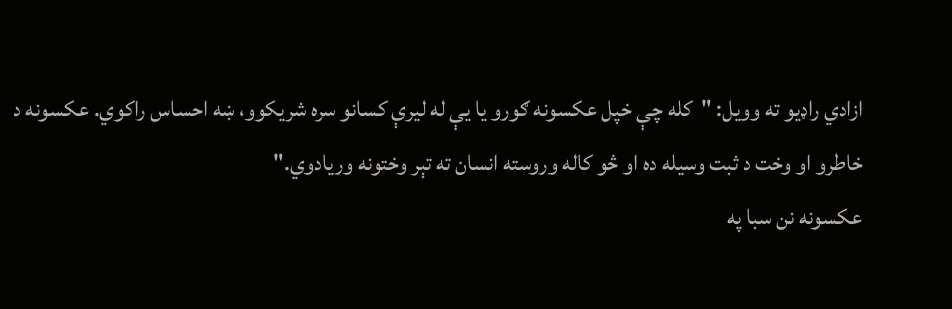ازادي راډیو ته وویل: "کله چې خپل عکسونه ګورو یا یې له لیرې کسانو سره شریکوو، ښه احساس راکوي. عکسونه د خاطرو او وخت د ثبت وسیله ده او څو کاله وروسته انسان ته تېر وختونه وریادوي."
عکسونه نن سبا په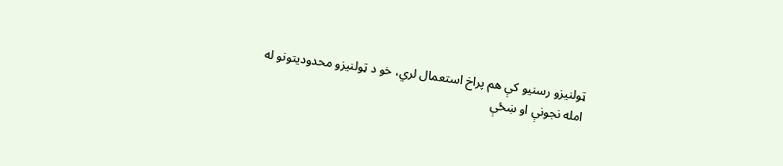ټولنیزو رسنیو کې هم پراخ استعمال لري، خو د ټولنیزو محدودیتونو له امله نجونې او ښځې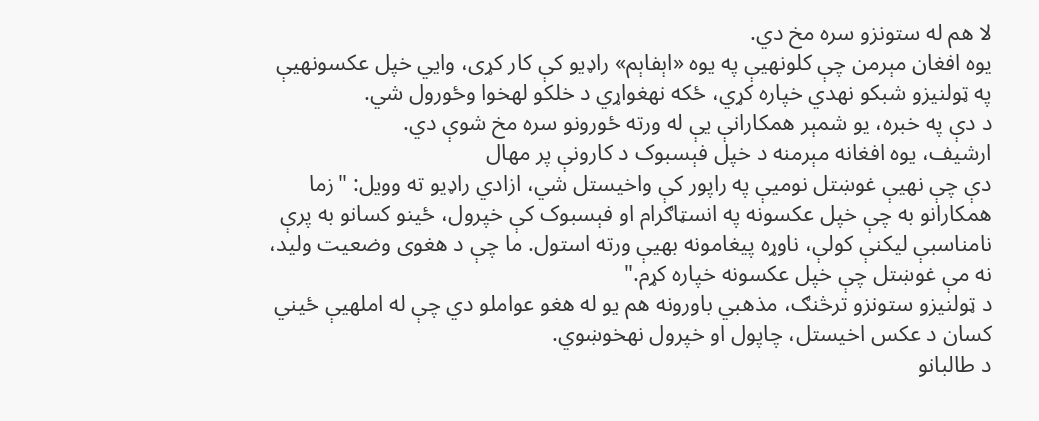لا هم له ستونزو سره مخ دي.
یوه افغان مېرمن چې کلونهیې په یوه «اېفاېم» راډیو کې کار کړی، وايي خپل عکسونهیې په ټولنیزو شبکو نهدي خپاره کړي، ځکه نهغواړي د خلکو لهخوا وځورول شي.
د دې په خبره، یو شمېر همکارانې یې له ورته ځورونو سره مخ شوې دي.
ارشیف، یوه افغانه مېرمنه د خپل فېسبوک د کارونې پر مهال
دې چې نهیې غوښتل نومیې په راپور کې واخیستل شي، ازادي راډیو ته وویل: "زما همکارانو به چې خپل عکسونه په انسټاګرام او فېسبوک کې خپرول، ځینو کسانو به پرې نامناسبې لیکنې کولې، ناوړه پیغامونه بهیې ورته استول. ما چې د هغوی وضعیت ولید، نه مې غوښتل چې خپل عکسونه خپاره کړم."
د ټولنیزو ستونزو ترڅنګ، مذهبي باورونه هم یو له هغو عواملو دي چې له املهیې ځیني کسان د عکس اخیستل، چاپول او خپرول نهخوښوي.
د طالبانو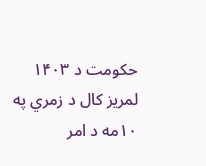حکومت د ۱۴۰۳ لمریز کال د زمري په ۱۰مه د امر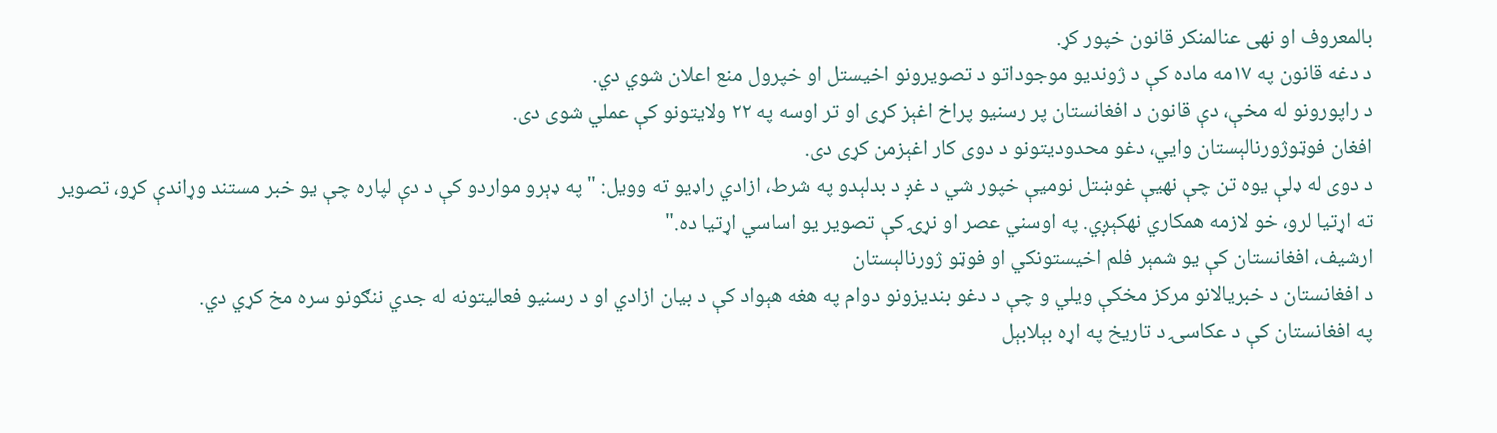بالمعروف او نهی عنالمنکر قانون خپور کړ.
د دغه قانون په ۱۷مه ماده کې د ژوندیو موجوداتو د تصویرونو اخیستل او خپرول منع اعلان شوي دي.
د راپورونو له مخې، دې قانون د افغانستان پر رسنیو پراخ اغېز کړی او تر اوسه په ۲۲ ولایتونو کې عملي شوی دی.
افغان فوټوژورنالېستان وايي، دغو محدودیتونو د دوی کار اغېزمن کړی دی.
د دوی له ډلې یوه تن چې نهیې غوښتل نومیې خپور شي د غږ د بدلېدو په شرط، ازادي راډیو ته وویل: "په ډېرو مواردو کې د دې لپاره چې یو خبر مستند وړاندې کړو، تصویر ته اړتیا لرو، خو لازمه همکاري نهکېږي. په اوسني عصر او نړۍ کې تصویر یو اساسي اړتیا ده."
ارشیف، افغانستان کې یو شمېر فلم اخیستونکي او فوټو ژورنالېستان
د افغانستان د خبریالانو مرکز مخکې ویلي و چې د دغو بندیزونو دوام په هغه هېواد کې د بیان ازادي او د رسنیو فعالیتونه له جدي ننګونو سره مخ کړي دي.
په افغانستان کې د عکاسۍ د تاریخ په اړه بېلابېل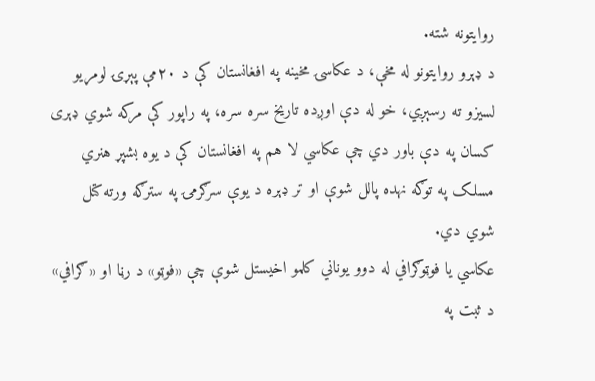روایتونه شته.
د ډېرو روایتونو له مخې، د عکاسۍ مخینه په افغانستان کې د ۲۰مې پېړۍ لومړیو لسیزو ته رسېږي، خو له دې اوږده تاریخ سره سره، په راپور کې مرکه شوي ډېری کسان په دې باور دي چې عکاسي لا هم په افغانستان کې د یوه بشپړ هنري مسلک په توګه نهده پالل شوې او تر ډېره د یوې سرګرمۍ په سترګه ورته کتل شوي دي.
عکاسي یا فوټوګرافي له دوو یوناني کلمو اخیستل شوې چې «فوټو» د رڼا او «ګرافي» د ثبت په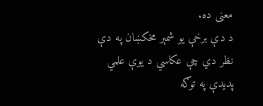معنی ده.
د دې برخې یو شمېر مخکښان په دې نظر دي چې عکاسي د یوې علمي پدیدې په توګه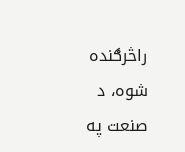راڅرګنده شوه، د صنعت په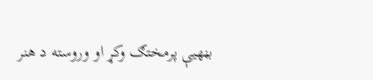بڼهیې پرمختګ وکړ او وروسته د هنر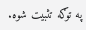په توګه تثبیت شوه.